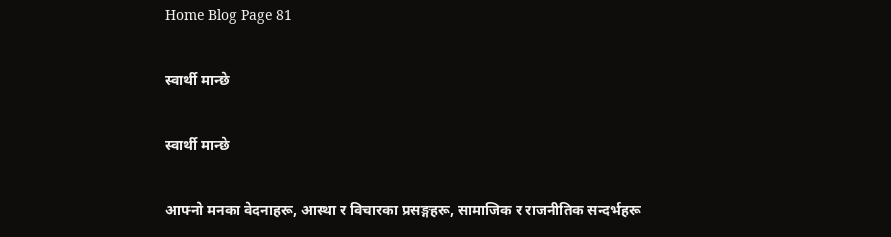Home Blog Page 81

स्वार्थी मान्छे

स्वार्थी मान्छे

आफ्नो मनका वेदनाहरू, आस्था र विचारका प्रसङ्गहरू, सामाजिक र राजनीतिक सन्दर्भहरू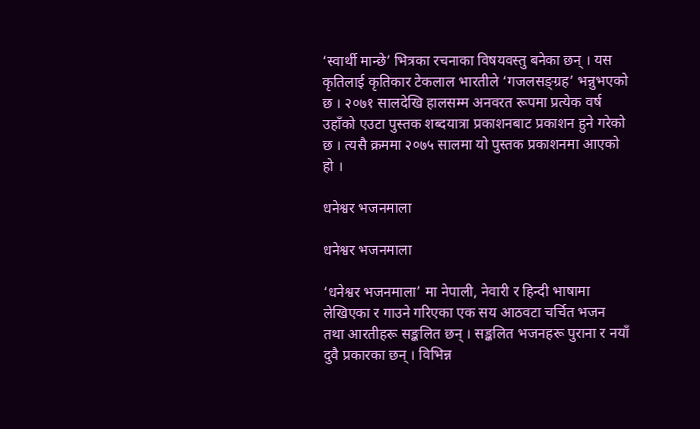‘स्वार्थी मान्छे’ भित्रका रचनाका विषयवस्तु बनेका छन् । यस कृतिलाई कृतिकार टेकलाल भारतीले ‘गजलसङ्ग्रह’ भन्नुभएको छ । २०७१ सालदेखि हालसम्म अनवरत रूपमा प्रत्येक वर्ष उहाँको एउटा पुस्तक शब्दयात्रा प्रकाशनबाट प्रकाशन हुने गरेको छ । त्यसै क्रममा २०७५ सालमा यो पुस्तक प्रकाशनमा आएको हो ।

धनेश्वर भजनमाला

धनेश्वर भजनमाला

‘धनेश्वर भजनमाला’ मा नेपाली, नेवारी र हिन्दी भाषामा लेखिएका र गाउने गरिएका एक सय आठवटा चर्चित भजन तथा आरतीहरू सङ्कलित छन् । सङ्कलित भजनहरू पुराना र नयाँ दुवै प्रकारका छन् । विभिन्न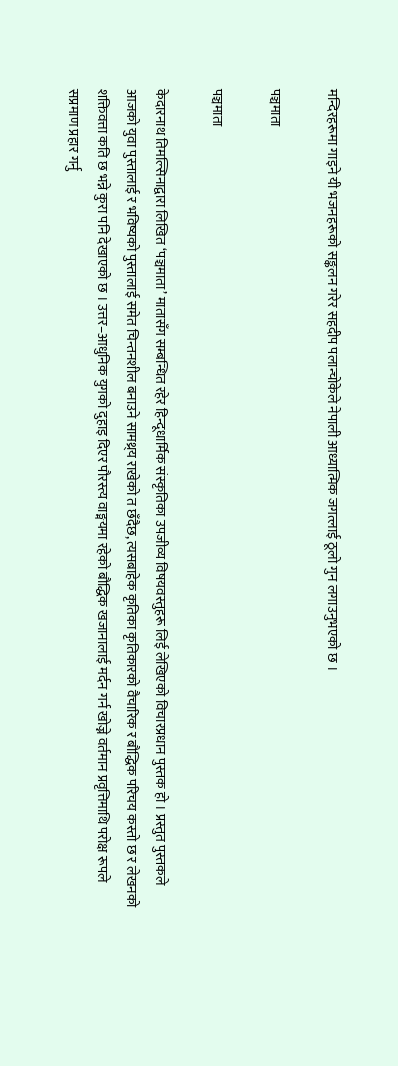मन्दिरहरूमा गाइने यी भजनहरूको सङ्कलन गरेर सहदीप पलान्चोकेले नेपाली आध्यात्मिक जगत्लाई ठूलो गुन लगाउनुभएको छ ।

पञ्चमाता

पञ्चमाता

केदारनाथ तिमल्सिनाद्वारा लिखित ‘पञ्चमाता’ मातासँग सम्बन्धित रहेर हिन्दूधार्मिक संस्कृतिका उपजीव्य विषयवस्तुहरू लिई लेखिएको विचारप्रधान पुस्तक हो । प्रस्तुत पुस्तकले आजको युवा पुस्तालाई र भविष्यको पुस्तालाई समेत चिन्तनशील बनाउने सामथ्र्य राखेको त छँदैछ, त्यसबाहेक कृतिका कृतिकारको वैचारिक र बौद्धिक परिचय कस्तो छ र लेखनको शक्तिवत्ता कति छ भन्ने कुरा पनि देखाएको छ । उत्तर–आधुनिक युगको दुहाइ दिएर पौरस्त्य वाङ्मयमा रहेको बौद्धिक खजानालाई मर्दन गर्न खोज्ने वर्तमान प्रवृत्तिमाथि परोक्ष रूपले सप्रमाण प्रहार गर्नु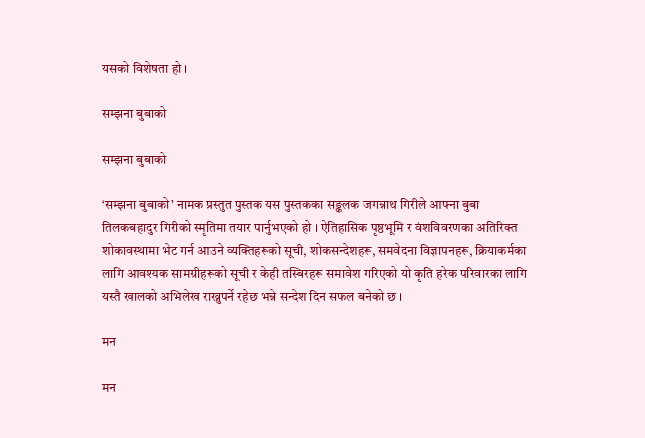यसको विशेषता हो ।

सम्झना बुबाको

सम्झना बुबाको

‘सम्झना बुबाको’ नामक प्रस्तुत पुस्तक यस पुस्तकका सङ्कलक जगन्नाथ गिरीले आफ्ना बुबा तिलकबहादुर गिरीको स्मृतिमा तयार पार्नुभएको हो । ऐतिहासिक पृष्ठभूमि र वंशविवरणका अतिरिक्त शोकावस्थामा भेट गर्न आउने व्यक्तिहरूको सूची, शोकसन्देशहरू, समवेदना विज्ञापनहरू, क्रियाकर्मका लागि आवश्यक सामग्रीहरूको सूची र केही तस्बिरहरू समावेश गरिएको यो कृति हरेक परिवारका लागि यस्तै खालको अभिलेख राख्नुपर्ने रहेछ भन्ने सन्देश दिन सफल बनेको छ ।

मन

मन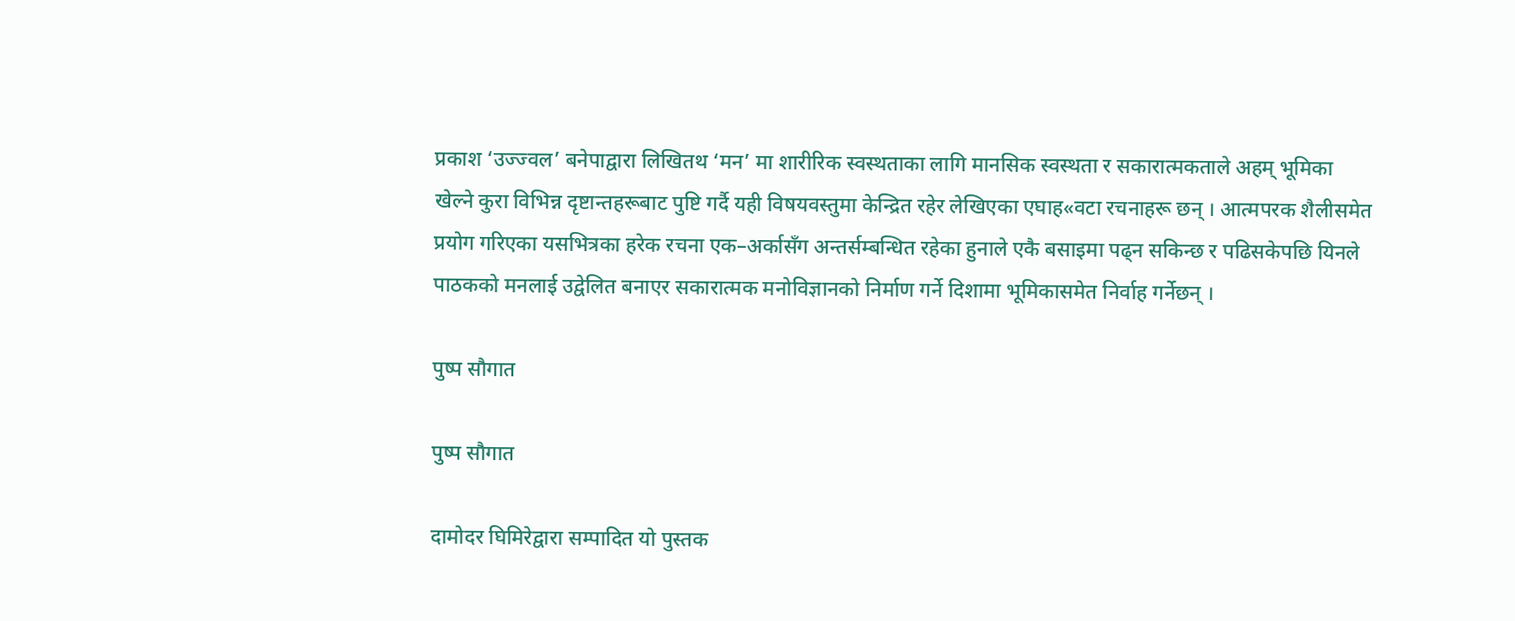प्रकाश ‘उज्ज्वल’ बनेपाद्वारा लिखितथ ‘मन’ मा शारीरिक स्वस्थताका लागि मानसिक स्वस्थता र सकारात्मकताले अहम् भूमिका खेल्ने कुरा विभिन्न दृष्टान्तहरूबाट पुष्टि गर्दै यही विषयवस्तुमा केन्द्रित रहेर लेखिएका एघाह«वटा रचनाहरू छन् । आत्मपरक शैलीसमेत प्रयोग गरिएका यसभित्रका हरेक रचना एक–अर्कासँग अन्तर्सम्बन्धित रहेका हुनाले एकै बसाइमा पढ्न सकिन्छ र पढिसकेपछि यिनले पाठकको मनलाई उद्वेलित बनाएर सकारात्मक मनोविज्ञानको निर्माण गर्ने दिशामा भूमिकासमेत निर्वाह गर्नेछन् ।

पुष्प सौगात

पुष्प सौगात

दामोदर घिमिरेद्वारा सम्पादित यो पुस्तक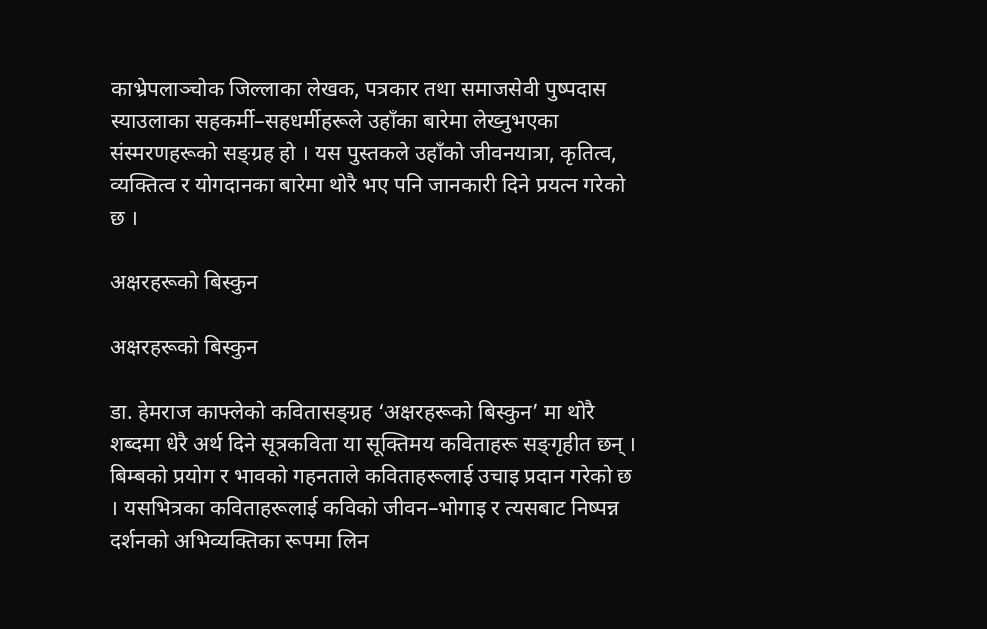काभ्रेपलाञ्चोक जिल्लाका लेखक, पत्रकार तथा समाजसेवी पुष्पदास स्याउलाका सहकर्मी–सहधर्मीहरूले उहाँका बारेमा लेख्नुभएका संस्मरणहरूको सङ्ग्रह हो । यस पुस्तकले उहाँको जीवनयात्रा, कृतित्व, व्यक्तित्व र योगदानका बारेमा थोरै भए पनि जानकारी दिने प्रयत्न गरेको छ ।

अक्षरहरूको बिस्कुन

अक्षरहरूको बिस्कुन

डा. हेमराज काफ्लेको कवितासङ्ग्रह ‘अक्षरहरूको बिस्कुन’ मा थोरै शब्दमा धेरै अर्थ दिने सूत्रकविता या सूक्तिमय कविताहरू सङ्गृहीत छन् । बिम्बको प्रयोग र भावको गहनताले कविताहरूलाई उचाइ प्रदान गरेको छ । यसभित्रका कविताहरूलाई कविको जीवन–भोगाइ र त्यसबाट निष्पन्न दर्शनको अभिव्यक्तिका रूपमा लिन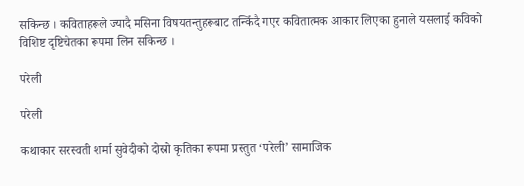सकिन्छ । कविताहरूले ज्यादै मसिना विषयतन्तुहरूबाट तन्किँदै गएर कवितात्मक आकार लिएका हुनाले यसलाई कविको विशिष्ट दृष्टिचेतका रूपमा लिन सकिन्छ ।

परेली

परेली

कथाकार सरस्वती शर्मा सुवेदीको दोस्रो कृतिका रूपमा प्रस्तुत ‘परेली’ सामाजिक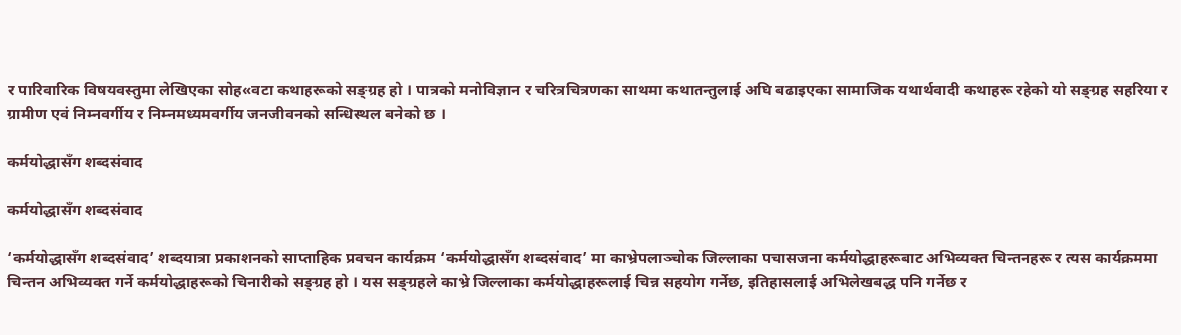र पारिवारिक विषयवस्तुमा लेखिएका सोह«वटा कथाहरूको सङ्ग्रह हो । पात्रको मनोविज्ञान र चरित्रचित्रणका साथमा कथातन्तुलाई अघि बढाइएका सामाजिक यथार्थवादी कथाहरू रहेको यो सङ्ग्रह सहरिया र ग्रामीण एवं निम्नवर्गीय र निम्नमध्यमवर्गीय जनजीवनको सन्धिस्थल बनेको छ ।

कर्मयोद्धासँग शब्दसंवाद

कर्मयोद्धासँग शब्दसंवाद

‘कर्मयोद्धासँग शब्दसंवाद’ शब्दयात्रा प्रकाशनको साप्ताहिक प्रवचन कार्यक्रम ‘कर्मयोद्धासँग शब्दसंवाद’ मा काभ्रेपलाञ्चोक जिल्लाका पचासजना कर्मयोद्धाहरूबाट अभिव्यक्त चिन्तनहरू र त्यस कार्यक्रममा चिन्तन अभिव्यक्त गर्ने कर्मयोद्धाहरूको चिनारीको सङ्ग्रह हो । यस सङ्ग्रहले काभ्रे जिल्लाका कर्मयोद्धाहरूलाई चिन्न सहयोग गर्नेछ, इतिहासलाई अभिलेखबद्ध पनि गर्नेछ र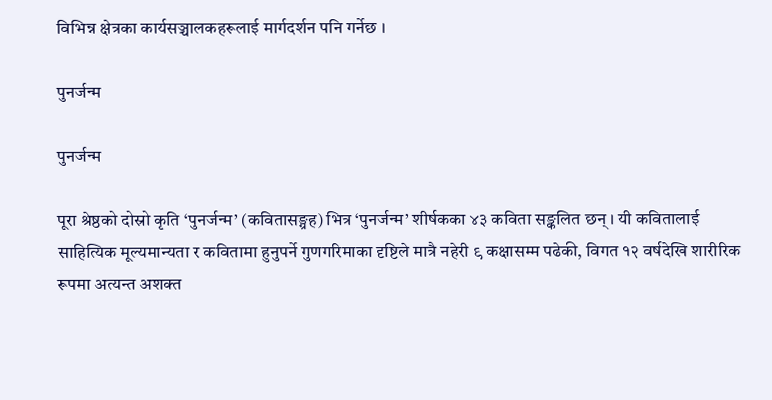विभिन्न क्षेत्रका कार्यसञ्चालकहरूलाई मार्गदर्शन पनि गर्नेछ ।

पुनर्जन्म

पुनर्जन्म

पूरा श्रेष्ठको दोस्रो कृति ‘पुनर्जन्म’ (कवितासङ्ग्रह) भित्र ‘पुनर्जन्म’ शीर्षकका ४३ कविता सङ्कलित छन् । यी कवितालाई साहित्यिक मूल्यमान्यता र कवितामा हुनुपर्ने गुणगरिमाका दृष्टिले मात्रै नहेरी ९ कक्षासम्म पढेकी, विगत १२ वर्षदेखि शारीरिक रूपमा अत्यन्त अशक्त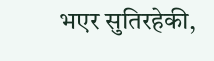भएर सुतिरहेकी,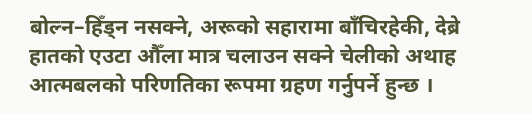बोल्न–हिँड्न नसक्ने, अरूको सहारामा बाँचिरहेकी, देब्रे हातको एउटा औँला मात्र चलाउन सक्ने चेलीको अथाह आत्मबलको परिणतिका रूपमा ग्रहण गर्नुपर्ने हुन्छ ।